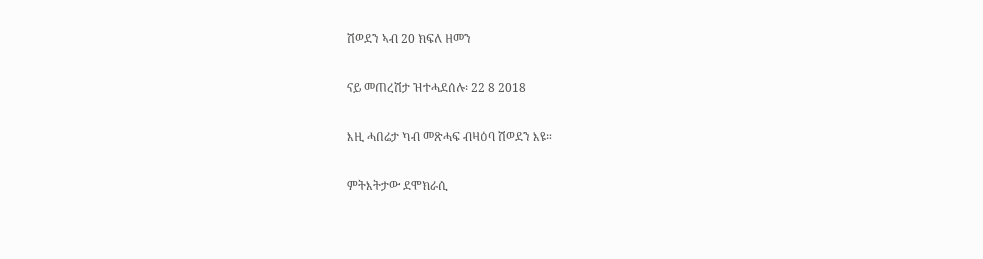ሽወደን ኣብ 20 ክፍለ ዘመን

ናይ መጠረሽታ ዝተሓደሰሉ፡ 22 8 2018

እዚ ሓበሬታ ካብ መጽሓፍ ብዛዕባ ሽወደን እዩ።

ምትእትታው ደሞክራሲ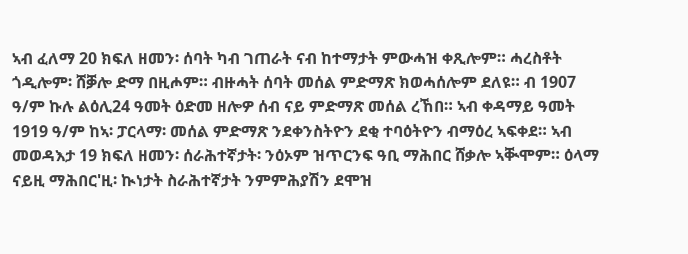ኣብ ፈለማ 20 ክፍለ ዘመን፡ ሰባት ካብ ገጠራት ናብ ከተማታት ምውሓዝ ቀጺሎም። ሓረስቶት ጎዲሎም፡ ሸቓሎ ድማ በዚሖም። ብዙሓት ሰባት መሰል ምድማጽ ክወሓሰሎም ደለዩ። ብ 1907 ዓ/ም ኩሉ ልዕሊ24 ዓመት ዕድመ ዘሎዎ ሰብ ናይ ምድማጽ መሰል ረኸበ። ኣብ ቀዳማይ ዓመት 1919 ዓ/ም ከኣ፡ ፓርላማ፡ መሰል ምድማጽ ንደቀንስትዮን ደቂ ተባዕትዮን ብማዕረ ኣፍቀደ። ኣብ መወዳእታ 19 ክፍለ ዘመን፡ ሰራሕተኛታት፡ ንዕኦም ዝጥርንፍ ዓቢ ማሕበር ሸቃሎ ኣቚሞም። ዕላማ ናይዚ ማሕበር'ዚ፡ ኲነታት ስራሕተኛታት ንምምሕያሽን ደሞዝ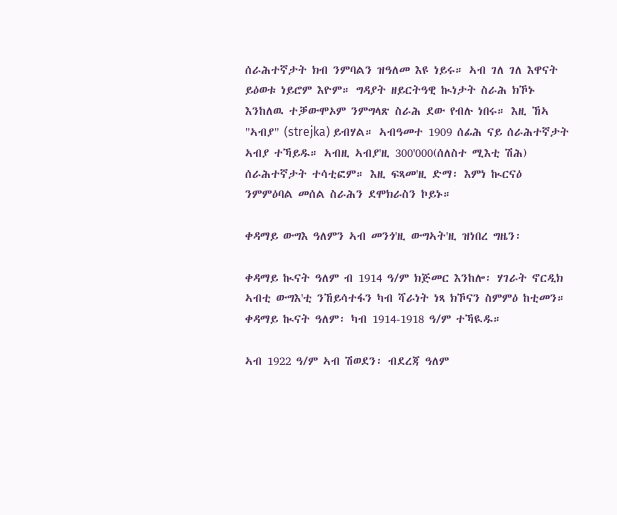ሰራሕተኛታት ክብ ንምባልን ዝዓለመ እዩ ነይሩ። ኣብ ገለ ገለ እዋናት ይዕወቱ ነይሮም እዮም። ግዳያት ዘይርትዓዊ ኲነታት ስራሕ ክኾኑ እንከለዉ ተቓውሞኦም ንምግላጽ ስራሕ ደው የብሉ ነበሩ። እዚ ኸኣ "ኣብያ" (strejka) ይብሃል። ኣብዓመተ 1909 ሰፊሕ ናይ ሰራሕተኛታት ኣብያ ተኻይዱ። ኣብዚ ኣብያ'ዚ 300'000(ሰለስተ ሚእቲ ሽሕ) ሰራሕተኛታት ተሳቲፎም። እዚ ፍጻመ'ዚ ድማ፡ እምነ ኲርናዕ ንምምዕባል መሰል ስራሕን ደሞክራስን ኮይኑ።

ቀዳማይ ውግእ ዓለምን ኣብ መንጎ'ዚ ውግኣት'ዚ ዝነበረ ግዜን፡

ቀዳማይ ኲናት ዓለም ብ 1914 ዓ/ም ክጅመር እንከሎ፡ ሃገራት ኖርዲክ ኣብቲ ውግእ'ቲ ንኸይሳተፋን ካብ ሻራነት ነጻ ክኾናን ስምምዕ ከቲመን። ቀዳማይ ኲናት ዓለም፡ ካብ 1914-1918 ዓ/ም ተኻዪዱ።

ኣብ 1922 ዓ/ም ኣብ ሽወደን፡ ብደረጃ ዓለም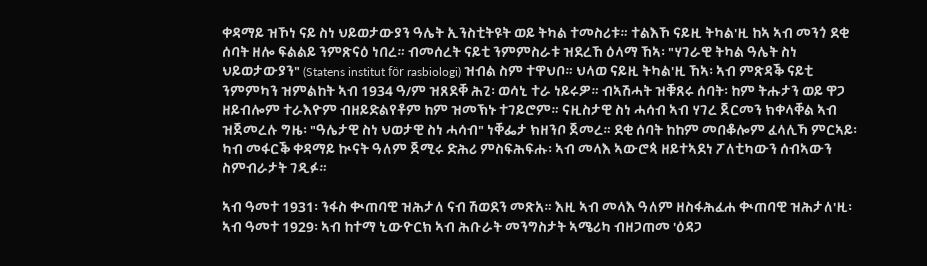ቀዳማይ ዝኾነ ናይ ስነ ህይወታውያን ዓሌት ኢንስቲትዩት ወይ ትካል ተመስሪቱ። ተልእኾ ናይዚ ትካል'ዚ ከኣ ኣብ መንጎ ደቂ ሰባት ዘሎ ፍልልይ ንምጽናዕ ነበረ። ብመሰረት ናይቲ ንምምስራቱ ዝደረኸ ዕላማ ኸኣ፡ "ሃገራዊ ትካል ዓሌት ስነ ህይወታውያን" (Statens institut för rasbiologi) ዝብል ስም ተዋህቦ። ህላወ ናይዚ ትካል'ዚ ኸኣ፡ ኣብ ምጽዳቕ ናይቲ ንምምካን ዝምልከት ኣብ 1934 ዓ/ም ዝጸደቐ ሕጊ፡ ወሳኒ ተራ ነይሩዎ። ብኣሽሓት ዝቑጸሩ ሰባት፡ ከም ትሑታን ወይ ዋጋ ዘይብሎም ተራእዮም ብዘይድልየቶም ከም ዝመኽኑ ተገይሮም። ናዚስታዊ ስነ ሓሳብ ኣብ ሃገረ ጀርመን ክቀላቐል ኣብ ዝጀመረሉ ግዜ፡ "ዓሌታዊ ስነ ህወታዊ ስነ ሓሳብ" ነቐፌታ ክዘንቦ ጀመረ። ደቂ ሰባት ከከም መበቆሎም ፈላሊኻ ምርኣይ፡ ካብ መፋርቕ ቀዳማይ ኲናት ዓለም ጀሚሩ ድሕሪ ምስፍሕፍሑ፡ ኣብ መላእ ኣውሮጳ ዘይተኣደነ ፖለቲካውን ሰብኣውን ስምብራታት ገዲፉ።

ኣብ ዓመተ 1931፡ ንፋስ ቊጠባዊ ዝሕታለ ናብ ሽወደን መጽአ። እዚ ኣብ መላእ ዓለም ዘስፋሕፈሐ ቊጠባዊ ዝሕታለ'ዚ፡ ኣብ ዓመተ 1929፡ ኣብ ከተማ ኒውዮርክ ኣብ ሕቡራት መንግስታት ኣሜሪካ ብዘጋጠመ 'ዕዳጋ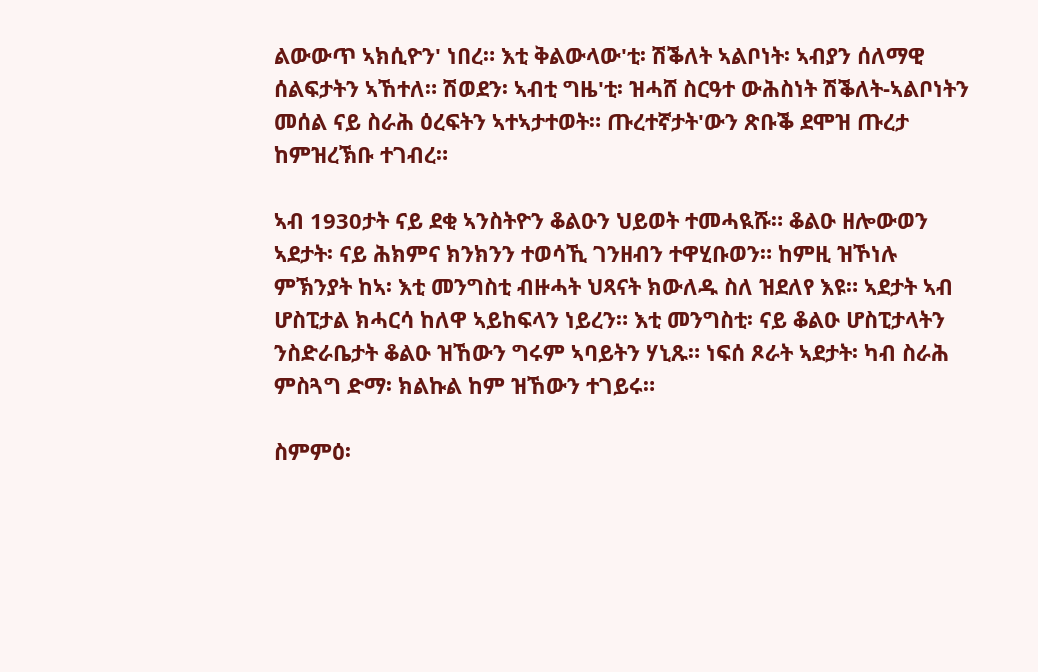ልውውጥ ኣክሲዮን' ነበረ። እቲ ቅልውላው'ቲ፡ ሽቕለት ኣልቦነት፡ ኣብያን ሰለማዊ ሰልፍታትን ኣኸተለ። ሽወደን፡ ኣብቲ ግዜ'ቲ፡ ዝሓሸ ስርዓተ ውሕስነት ሽቕለት-ኣልቦነትን መሰል ናይ ስራሕ ዕረፍትን ኣተኣታተወት። ጡረተኛታት'ውን ጽቡቕ ደሞዝ ጡረታ ከምዝረኽቡ ተገብረ።

ኣብ 1930ታት ናይ ደቂ ኣንስትዮን ቆልዑን ህይወት ተመሓዪሹ። ቆልዑ ዘሎውወን ኣደታት፡ ናይ ሕክምና ክንክንን ተወሳኺ ገንዘብን ተዋሂቡወን። ከምዚ ዝኾነሉ ምኽንያት ከኣ፡ እቲ መንግስቲ ብዙሓት ህጻናት ክውለዱ ስለ ዝደለየ እዩ። ኣደታት ኣብ ሆስፒታል ክሓርሳ ከለዋ ኣይከፍላን ነይረን። እቲ መንግስቲ፡ ናይ ቆልዑ ሆስፒታላትን ንስድራቤታት ቆልዑ ዝኸውን ግሩም ኣባይትን ሃኒጹ። ነፍሰ ጾራት ኣደታት፡ ካብ ስራሕ ምስጓግ ድማ፡ ክልኩል ከም ዝኸውን ተገይሩ።

ስምምዕ፡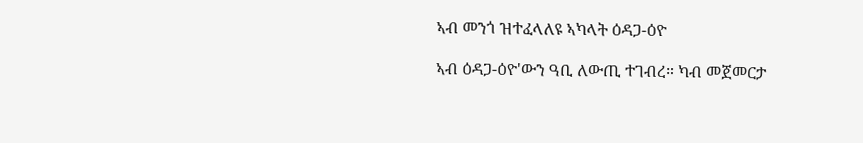ኣብ መንጎ ዝተፈላለዩ ኣካላት ዕዳጋ-ዕዮ

ኣብ ዕዳጋ-ዕዮ'ውን ዓቢ ለውጢ ተገብረ። ካብ መጀመርታ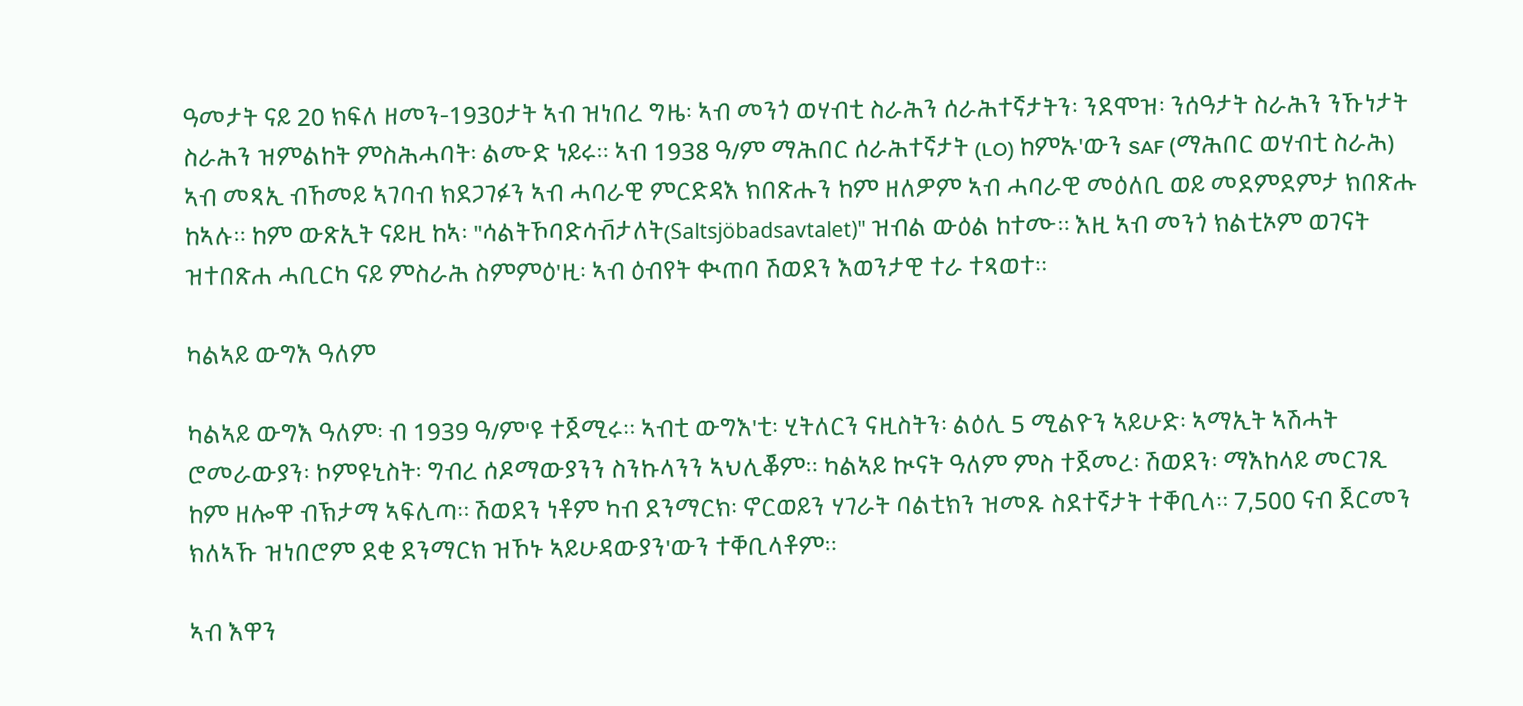ዓመታት ናይ 20 ክፍለ ዘመን-1930ታት ኣብ ዝነበረ ግዜ፡ ኣብ መንጎ ወሃብቲ ስራሕን ሰራሕተኛታትን፡ ንደሞዝ፡ ንሰዓታት ስራሕን ንኹነታት ስራሕን ዝምልከት ምስሕሓባት፡ ልሙድ ነይሩ። ኣብ 1938 ዓ/ም ማሕበር ሰራሕተኛታት (LO) ከምኡ'ውን SAF (ማሕበር ወሃብቲ ስራሕ) ኣብ መጻኢ ብኸመይ ኣገባብ ክደጋገፉን ኣብ ሓባራዊ ምርድዳእ ክበጽሑን ከም ዘለዎም ኣብ ሓባራዊ መዕለቢ ወይ መደምደምታ ክበጽሑ ከኣሉ። ከም ውጽኢት ናይዚ ከኣ፡ "ሳልትኾባድሳቭታለት(Saltsjöbadsavtalet)" ዝብል ውዕል ከተሙ። እዚ ኣብ መንጎ ክልቲኦም ወገናት ዝተበጽሐ ሓቢርካ ናይ ምስራሕ ስምምዕ'ዚ፡ ኣብ ዕብየት ቊጠባ ሽወደን እወንታዊ ተራ ተጻወተ።

ካልኣይ ውግእ ዓለም

ካልኣይ ውግእ ዓለም፡ ብ 1939 ዓ/ም'ዩ ተጀሚሩ። ኣብቲ ውግእ'ቲ፡ ሂትለርን ናዚስትን፡ ልዕሊ 5 ሚልዮን ኣይሁድ፡ ኣማኢት ኣሽሓት ሮመራውያን፡ ኮምዩኒስት፡ ግብረ ሰዶማውያንን ስንኩላንን ኣህሊቖም። ካልኣይ ኲናት ዓለም ምስ ተጀመረ፡ ሽወደን፡ ማእከላይ መርገጺ ከም ዘሎዋ ብኽታማ ኣፍሊጣ። ሽወደን ነቶም ካብ ደንማርክ፡ ኖርወይን ሃገራት ባልቲክን ዝመጹ ስደተኛታት ተቐቢላ። 7,500 ናብ ጀርመን ክለኣኹ ዝነበሮም ደቂ ደንማርክ ዝኾኑ ኣይሁዳውያን'ውን ተቐቢላቶም።

ኣብ እዋን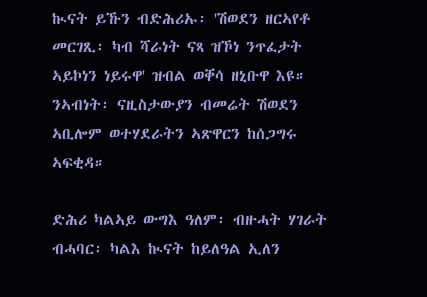ኲናት ይኹን ብድሕሪኡ፡ 'ሽወደን ዘርኣየቶ መርገጺ፡ ካብ ሻራነት ናጻ ዝኾነ ንጥፈታት ኣይኮነን ነይሩዋ' ዝብል ወቐሳ ዘኒቡዋ እዩ። ንኣብነት፡ ናዚስታውያን ብመሬት ሽወደን ኣቢሎም ወተሃደራትን ኣጽዋርን ከሰጋግሩ ኣፍቂዳ።

ድሕሪ ካልኣይ ውግእ ዓለም፡ ብዙሓት ሃገራት ብሓባር፡ ካልእ ኲናት ከይለዓል ኢለን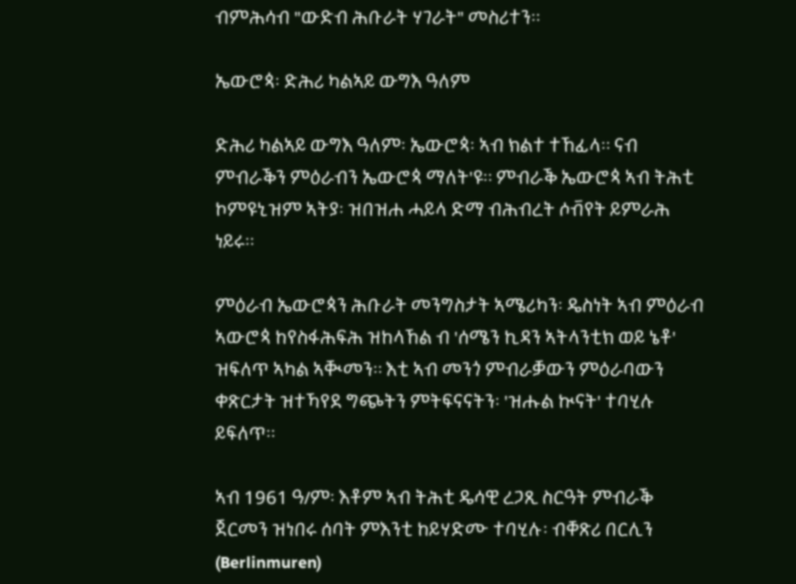ብምሕሳብ "ውድብ ሕቡራት ሃገራት" መስሪተን።

ኤውሮጳ፡ ድሕሪ ካልኣይ ውግእ ዓለም

ድሕሪ ካልኣይ ውግእ ዓለም፡ ኤውሮጳ፡ ኣብ ክልተ ተኸፊላ። ናብ ምብራቕን ምዕራብን ኤውሮጳ ማለት'ዩ። ምብራቕ ኤውሮጳ ኣብ ትሕቲ ኮምዩኒዝም ኣትያ፡ ዝበዝሐ ሓይላ ድማ ብሕብረት ሶቭየት ይምራሕ ነይሩ።

ምዕራብ ኤውሮጳን ሕቡራት መንግስታት ኣሜሪካን፡ ዴስነት ኣብ ምዕራብ ኣውሮጳ ከየስፋሕፍሕ ዝከላኸል ብ 'ሰሜን ኪዳን ኣትላንቲክ ወይ ኔቶ' ዝፍለጥ ኣካል ኣቚመን። እቲ ኣብ መንጎ ምብራቓውን ምዕራባውን ቀጽርታት ዝተኻየደ ግጭትን ምትፍናናትን፡ 'ዝሑል ኲናት' ተባሂሉ ይፍለጥ።

ኣብ 1961 ዓ/ም፡ እቶም ኣብ ትሕቲ ዴሳዊ ረጋጺ ስርዓት ምብራቕ ጀርመን ዝነበሩ ሰባት ምእንቲ ከይሃድሙ ተባሂሉ፡ ብቐጽሪ በርሊን (Berlinmuren)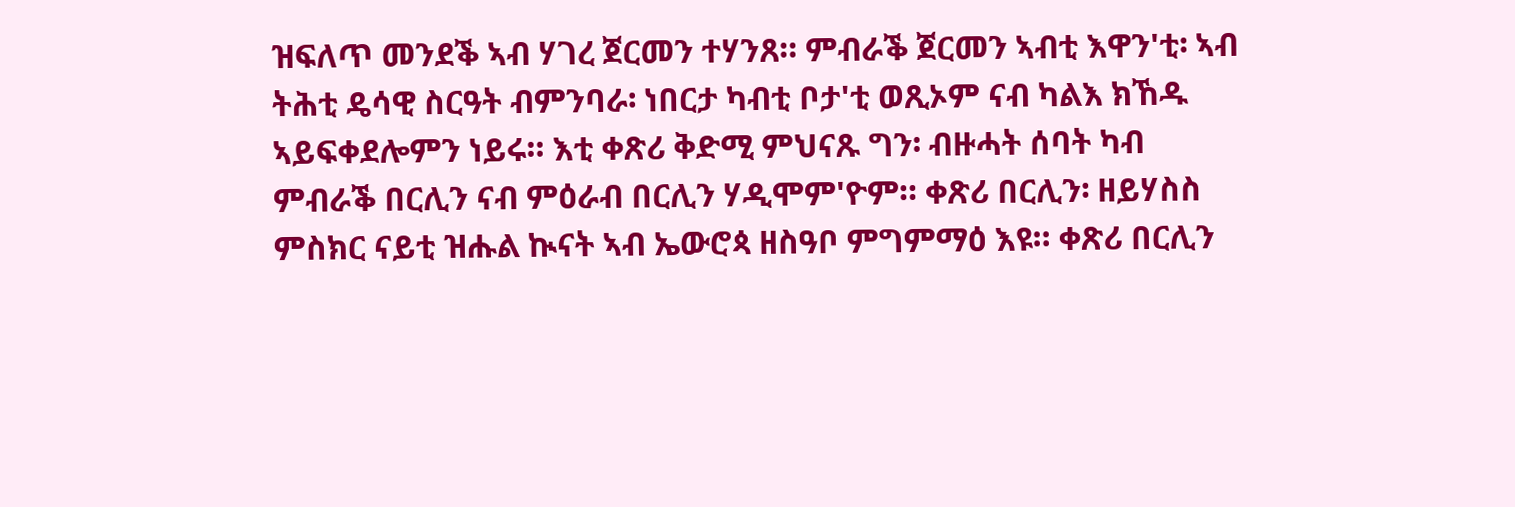ዝፍለጥ መንደቕ ኣብ ሃገረ ጀርመን ተሃንጸ። ምብራቕ ጀርመን ኣብቲ እዋን'ቲ፡ ኣብ ትሕቲ ዴሳዊ ስርዓት ብምንባራ፡ ነበርታ ካብቲ ቦታ'ቲ ወጺኦም ናብ ካልእ ክኸዱ ኣይፍቀደሎምን ነይሩ። እቲ ቀጽሪ ቅድሚ ምህናጹ ግን፡ ብዙሓት ሰባት ካብ ምብራቕ በርሊን ናብ ምዕራብ በርሊን ሃዲሞም'ዮም። ቀጽሪ በርሊን፡ ዘይሃስስ ምስክር ናይቲ ዝሑል ኲናት ኣብ ኤውሮጳ ዘስዓቦ ምግምማዕ እዩ። ቀጽሪ በርሊን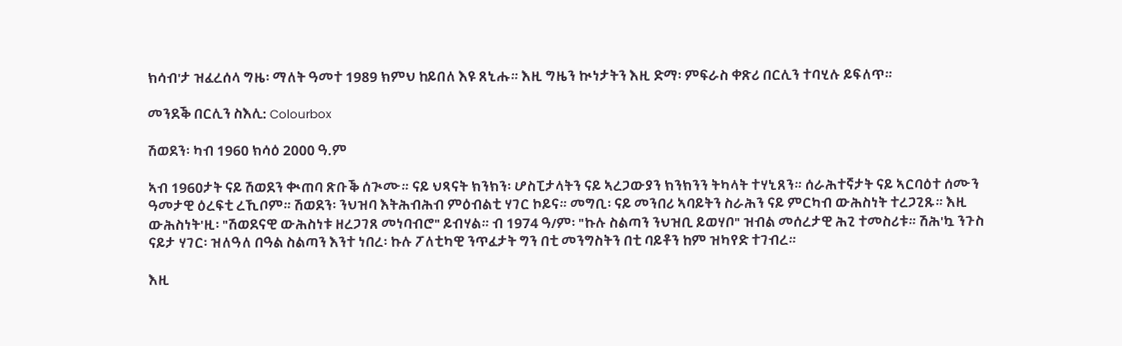ክሳብ'ታ ዝፈረሰላ ግዜ፡ ማለት ዓመተ 1989 ክምህ ከይበለ እዩ ጸኒሑ። እዚ ግዜን ኲነታትን እዚ ድማ፡ ምፍራስ ቀጽሪ በርሊን ተባሂሉ ይፍለጥ።

መንደቕ በርሊን ስእሊ: Colourbox

ሽወደን፡ ካብ 1960 ክሳዕ 2000 ዓ.ም

ኣብ 1960ታት ናይ ሽወደን ቊጠባ ጽቡቕ ሰጒሙ። ናይ ህጻናት ክንክን፡ ሆስፒታላትን ናይ ኣረጋውያን ክንክንን ትካላት ተሃኒጸን። ሰራሕተኛታት ናይ ኣርባዕተ ሰሙን ዓመታዊ ዕረፍቲ ረኺቦም። ሽወደን፡ ንህዝባ እትሕብሕብ ምዕብልቲ ሃገር ኮይና። መግቢ፡ ናይ መንበሪ ኣባይትን ስራሕን ናይ ምርካብ ውሕስነት ተረጋጊጹ። እዚ ውሕስነት'ዚ፡ "ሽወደናዊ ውሕስነቱ ዘረጋገጸ መነባብሮ" ይብሃል። ብ 1974 ዓ/ም፡ "ኩሉ ስልጣን ንህዝቢ ይወሃቦ" ዝብል መሰረታዊ ሕጊ ተመስሪቱ። ሽሕ'ኳ ንጉስ ናይታ ሃገር፡ ዝለዓለ በዓል ስልጣን እንተ ነበረ፡ ኩሉ ፖለቲካዊ ንጥፈታት ግን በቲ መንግስትን በቲ ባይቶን ከም ዝካየድ ተገብረ።

እዚ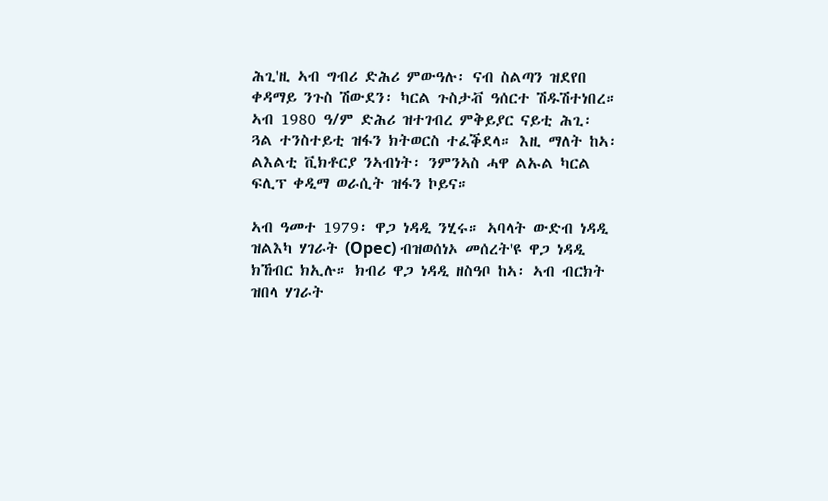ሕጊ'ዚ ኣብ ግብሪ ድሕሪ ምውዓሉ፡ ናብ ስልጣን ዝደየበ ቀዳማይ ንጉስ ሽውደን፡ ካርል ጉስታቭ ዓሰርተ ሽዱሽተነበረ። ኣብ 1980 ዓ/ም ድሕሪ ዝተገብረ ምቅይያር ናይቲ ሕጊ፡ ጓል ተንስተይቲ ዝፋን ክትወርስ ተፈቕደላ። እዚ ማለት ከኣ፡ ልእልቲ ቪክቶርያ ንኣብነት፡ ንምንኣስ ሓዋ ልኡል ካርል ፍሊፕ ቀዲማ ወራሲት ዝፋን ኮይና።

ኣብ ዓመተ 1979፡ ዋጋ ነዳዲ ንሂሩ። ኣባላት ውድብ ነዳዲ ዝልእካ ሃገራት (Opec) ብዝወሰነኦ መሰረት'ዩ ዋጋ ነዳዲ ክኸብር ክኢሉ። ክብሪ ዋጋ ነዳዲ ዘስዓቦ ከኣ፡ ኣብ ብርክት ዝበላ ሃገራት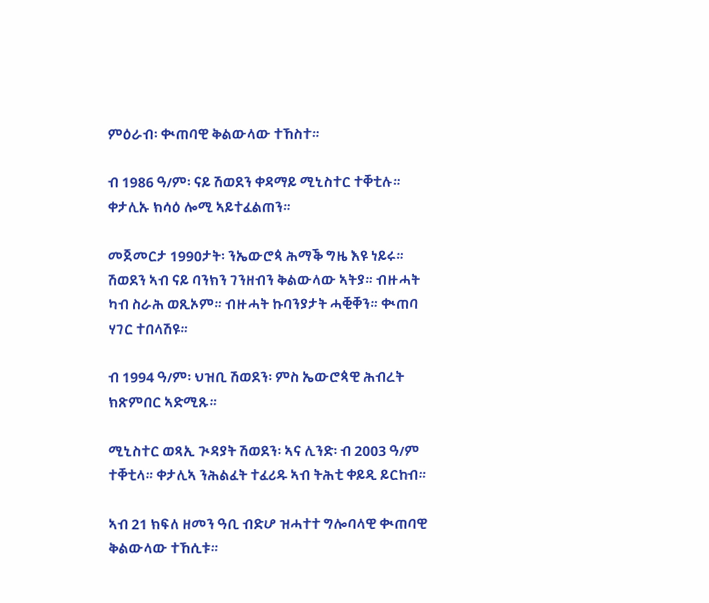ምዕራብ፡ ቊጠባዊ ቅልውላው ተኸስተ።

ብ 1986 ዓ/ም፡ ናይ ሽወደን ቀዳማይ ሚኒስተር ተቐቲሉ። ቀታሊኡ ክሳዕ ሎሚ ኣይተፈልጠን።

መጀመርታ 1990ታት፡ ንኤውሮጳ ሕማቕ ግዜ እዩ ነይሩ። ሽወደን ኣብ ናይ ባንክን ገንዘብን ቅልውላው ኣትያ። ብዙሓት ካብ ስራሕ ወጺኦም። ብዙሓት ኩባንያታት ሓቒቐን። ቊጠባ ሃገር ተበላሽዩ።

ብ 1994 ዓ/ም፡ ህዝቢ ሽወደን፡ ምስ ኤውሮጳዊ ሕብረት ክጽምበር ኣድሚጹ።

ሚኒስተር ወጻኢ ጒዳያት ሽወደን፡ ኣና ሊንድ፡ ብ 2003 ዓ/ም ተቐቲላ። ቀታሊኣ ንሕልፈት ተፈሪዱ ኣብ ትሕቲ ቀይዲ ይርከብ።

ኣብ 21 ክፍለ ዘመን ዓቢ ብድሆ ዝሓተተ ግሎባላዊ ቊጠባዊ ቅልውላው ተኸሲቱ።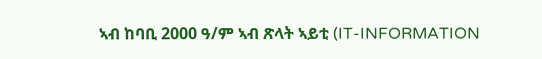ኣብ ከባቢ 2000 ዓ/ም ኣብ ጽላት ኣይቲ (IT-INFORMATION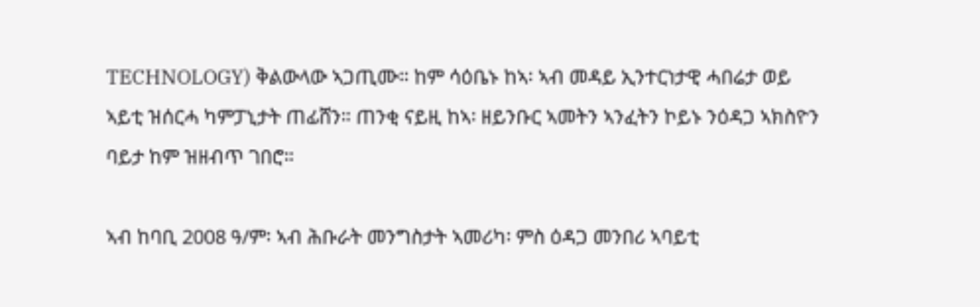TECHNOLOGY) ቅልውላው ኣጋጢሙ። ከም ሳዕቤኑ ከኣ፡ ኣብ መዳይ ኢንተርነታዊ ሓበሬታ ወይ ኣይቲ ዝሰርሓ ካምፓኒታት ጠፊሸን። ጠንቂ ናይዚ ከኣ፡ ዘይንቡር ኣመትን ኣንፈትን ኮይኑ ንዕዳጋ ኣክስዮን ባይታ ከም ዝዘብጥ ገበሮ።

ኣብ ከባቢ 2008 ዓ/ም፡ ኣብ ሕቡራት መንግስታት ኣመሪካ፡ ምስ ዕዳጋ መንበሪ ኣባይቲ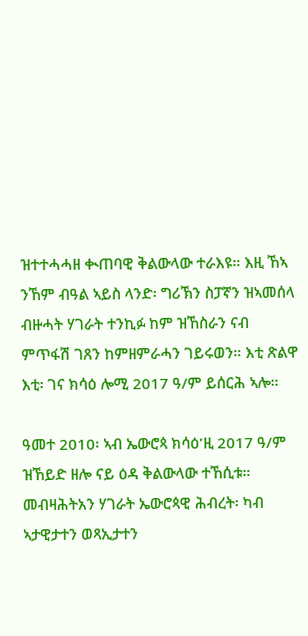ዝተተሓሓዘ ቊጠባዊ ቅልውላው ተራእዩ። እዚ ኸኣ ንኸም ብዓል ኣይስ ላንድ፡ ግሪኽን ስፓኛን ዝኣመሰላ ብዙሓት ሃገራት ተንኪፉ ከም ዝኸስራን ናብ ምጥፋሽ ገጸን ከምዘምራሓን ገይሩወን። እቲ ጽልዋ እቲ፡ ገና ክሳዕ ሎሚ 2017 ዓ/ም ይሰርሕ ኣሎ።

ዓመተ 2010፡ ኣብ ኤውሮጳ ክሳዕ'ዚ 2017 ዓ/ም ዝኸይድ ዘሎ ናይ ዕዳ ቅልውላው ተኸሲቱ። መብዛሕትአን ሃገራት ኤውሮጳዊ ሕብረት፡ ካብ ኣታዊታተን ወጻኢታተን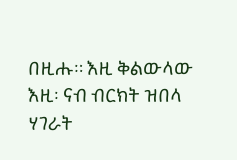በዚሑ። እዚ ቅልውላው እዚ፡ ናብ ብርክት ዝበላ ሃገራት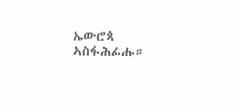ኤውሮጳ ኣስፋሕፊሑ።